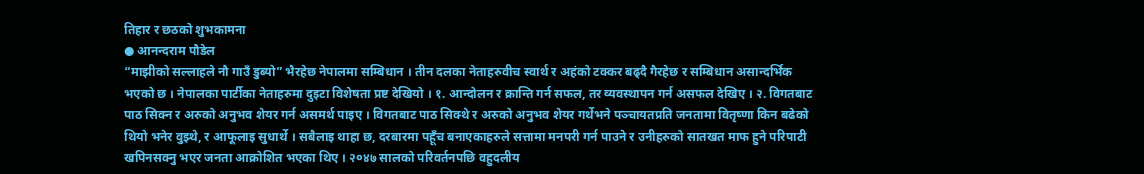तिहार र छठको शुभकामना
● आनन्दराम पौडेल
“माझीको सल्लाहले नौ गाउँ डुब्यो” भैरहेछ नेपालमा सम्बिधान । तीन दलका नेताहरुवीच स्वार्थ र अहंको टक्कर बढ्दै गैरहेछ र सम्बिधान असान्दर्भिक भएको छ । नेपालका पार्टीका नेताहरुमा दुइटा विशेषता प्रष्ट देखियो । १. आन्दोलन र क्रान्ति गर्न सफल, तर व्यवस्थापन गर्न असफल देखिए । २. विगतबाट पाठ सिक्न र अरुको अनुभव शेयर गर्न असमर्थ पाइए । विगतबाट पाठ सिक्थे र अरुको अनुभव शेयर गर्थेभने पञ्चायतप्रति जनतामा वितृष्णा किन बढेको थियो भनेर वुझ्थे, र आफूलाइ सुधार्थे । सबैलाइ थाहा छ, दरबारमा पहूँच बनाएकाहरुले सत्तामा मनपरी गर्न पाउने र उनीहरुको सातखत माफ हुने परिपाटी खपिनसक्नु भएर जनता आक्रोशित भएका थिए । २०४७ सालको परिवर्तनपछि वहुदलीय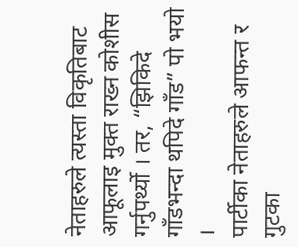नेताहरुले त्यस्ता विकृतिबाट आफूलाइ मुक्त राख्न कोशीस गर्नुपर्थ्यो । तर, “झिकिदे गाँडभन्दा थपिदे गाँड” पो भयो ।
पार्टीका नेताहरुले आफन्त र गुटका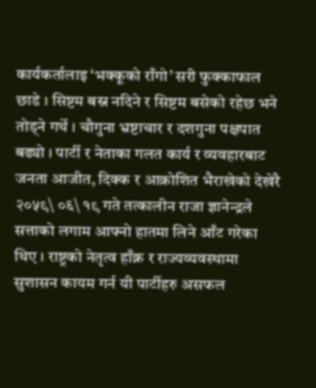कार्यकर्तालाइ ‘भक्कूको राँगो’ सरी फुक्काफाल छाडे । सिष्टम बस्न नदिने र सिष्टम बसेको रहेछ भने तोड्ने गर्थे । चौगुना भ्रष्टाचार र दशगुना पक्षपात बढ्यो । पार्टी र नेताका गलत कार्य र व्यवहारबाट जनता आजीत, दिक्क र आक्रोशित भैराखेको देखेरै २०५९\ ०६\ १९ गते तत्कालीन राजा ज्ञानेन्द्रले सत्ताको लगाम आफ्नो हातमा लिने आँट गरेका थिए । राष्ट्रको नेतृत्व हाँक्न र राज्यव्यवस्थामा सुशासन कायम गर्न यी पार्टीहरु असफल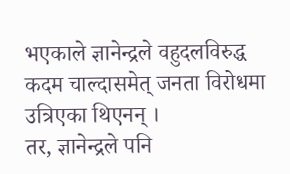भएकाले ज्ञानेन्द्रले वहुदलविरुद्ध कदम चाल्दासमेत् जनता विरोधमा उत्रिएका थिएनन् ।
तर, ज्ञानेन्द्रले पनि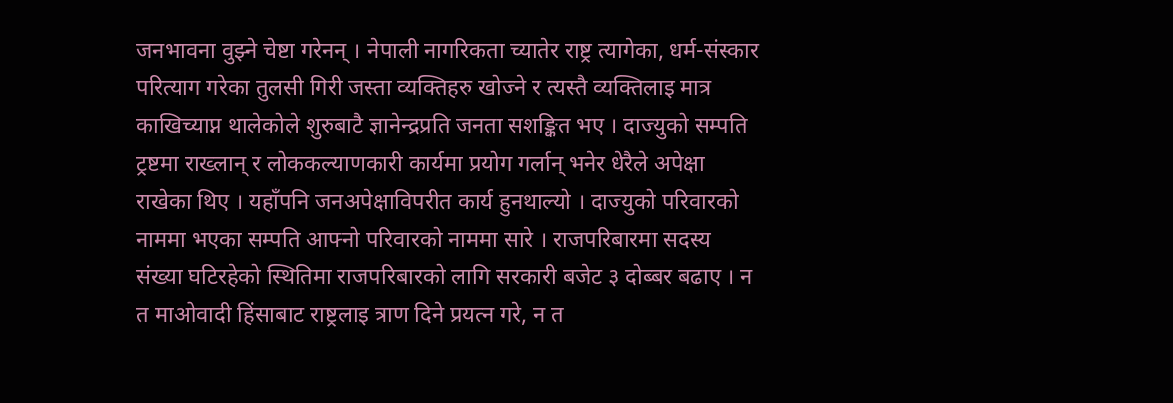जनभावना वुझ्ने चेष्टा गरेनन् । नेपाली नागरिकता च्यातेर राष्ट्र त्यागेका, धर्म-संस्कार परित्याग गरेका तुलसी गिरी जस्ता व्यक्तिहरु खोज्ने र त्यस्तै व्यक्तिलाइ मात्र काखिच्याप्न थालेकोले शुरुबाटै ज्ञानेन्द्रप्रति जनता सशङ्कित भए । दाज्युको सम्पति ट्रष्टमा राख्लान् र लोककल्याणकारी कार्यमा प्रयोग गर्लान् भनेर धेरैले अपेक्षा राखेका थिए । यहाँपनि जनअपेक्षाविपरीत कार्य हुनथाल्यो । दाज्युको परिवारको नाममा भएका सम्पति आफ्नो परिवारको नाममा सारे । राजपरिबारमा सदस्य संख्या घटिरहेको स्थितिमा राजपरिबारको लागि सरकारी बजेट ३ दोब्बर बढाए । न त माओवादी हिंसाबाट राष्ट्रलाइ त्राण दिने प्रयत्न गरे, न त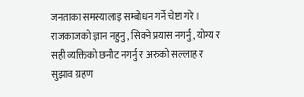जनताका समस्यालाइ सम्बोधन गर्ने चेष्टा गरे । राजकाजको ज्ञान नहुनु, सिक्ने प्रयास नगर्नु, योग्य र सही व्यक्तिको छनौट नगर्नु र अरुको सल्लाह र सुझाव ग्रहण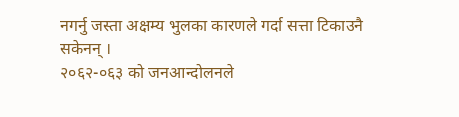नगर्नु जस्ता अक्षम्य भुलका कारणले गर्दा सत्ता टिकाउनै सकेनन् ।
२०६२-०६३ को जनआन्दोलनले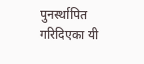पुनर्स्थापित गरिदिएका यी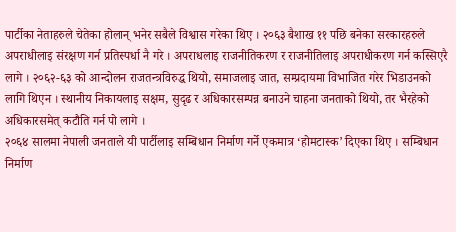पार्टीका नेताहरुले चेतेका होलान् भनेर सबैले विश्वास गरेका थिए । २०६३ बैशाख ११ पछि बनेका सरकारहरुले अपराधीलाइ संरक्षण गर्न प्रतिस्पर्धा नै गरे । अपराधलाइ राजनीतिकरण र राजनीतिलाइ अपराधीकरण गर्न कस्सिएरै लागे । २०६२-६३ को आन्दोलन राजतन्त्रविरुद्ध थियो, समाजलाइ जात, सम्प्रदायमा विभाजित गरेर भिडाउनको लागि थिएन । स्थानीय निकायलाइ सक्षम, सुदृढ र अधिकारसम्पन्न बनाउने चाहना जनताको थियो, तर भैरहेको अधिकारसमेत् कटौति गर्न पो लागे ।
२०६४ सालमा नेपाली जनताले यी पार्टीलाइ सम्बिधान निर्माण गर्ने एकमात्र ‘होमटास्क’ दिएका थिए । सम्बिधान निर्माण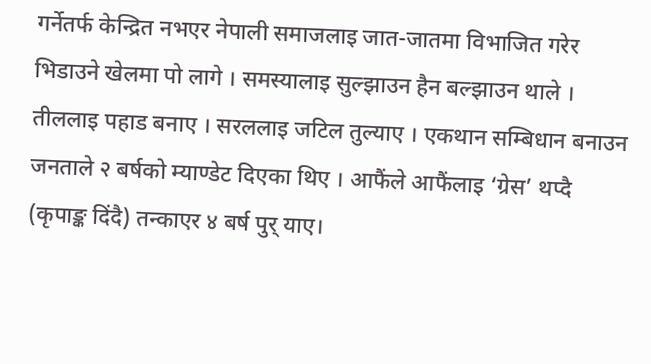गर्नेतर्फ केन्द्रित नभएर नेपाली समाजलाइ जात-जातमा विभाजित गरेर भिडाउने खेलमा पो लागे । समस्यालाइ सुल्झाउन हैन बल्झाउन थाले । तीललाइ पहाड बनाए । सरललाइ जटिल तुल्याए । एकथान सम्बिधान बनाउन जनताले २ बर्षको म्याण्डेट दिएका थिए । आफैंले आफैंलाइ ‘ग्रेस’ थप्दै (कृपाङ्क दिंदै) तन्काएर ४ बर्ष पुर् याए।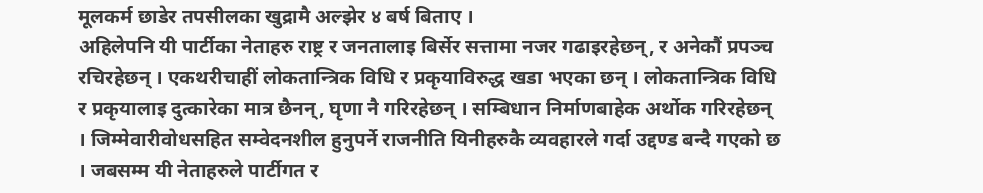मूलकर्म छाडेर तपसीलका खुद्रामै अल्झेर ४ बर्ष बिताए ।
अहिलेपनि यी पार्टीका नेताहरु राष्ट्र र जनतालाइ बिर्सेर सत्तामा नजर गढाइरहेछन्, र अनेकौं प्रपञ्च रचिरहेछन् । एकथरीचाहीं लोकतान्त्रिक विधि र प्रकृयाविरुद्ध खडा भएका छन् । लोकतान्त्रिक विधि र प्रकृयालाइ दुत्कारेका मात्र छैनन्, घृणा नै गरिरहेछन् । सम्बिधान निर्माणबाहेक अर्थोक गरिरहेछन् । जिम्मेवारीवोधसहित सम्वेदनशील हुनुपर्ने राजनीति यिनीहरुकै व्यवहारले गर्दा उद्दण्ड बन्दै गएको छ । जबसम्म यी नेताहरुले पार्टीगत र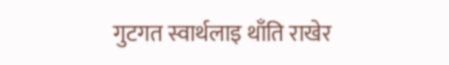गुटगत स्वार्थलाइ थाँति राखेर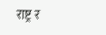राष्ट्र र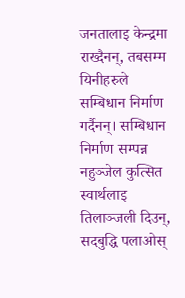जनतालाइ केन्द्रमा राख्दैनन्, तबसम्म यिनीहरुले सम्बिधान निर्माण गर्दैनन्। सम्बिधान निर्माण सम्पन्न नहुञ्जेल कुत्सित स्वार्थलाइ तिलाञ्जली दिउन्, सदबुद्धि पलाओस्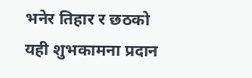भनेर तिहार र छठको यही शुभकामना प्रदान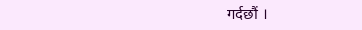गर्दछौं ।